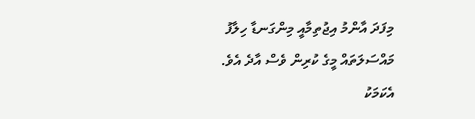މިފަދަ އާންމު އިޖުތިމާއީ މިންގަނޑާ ހިލާފު މައްސަލަތައް މީގެ ކުރިން ވެސް އާދެ އެވެ. އެކަމަކު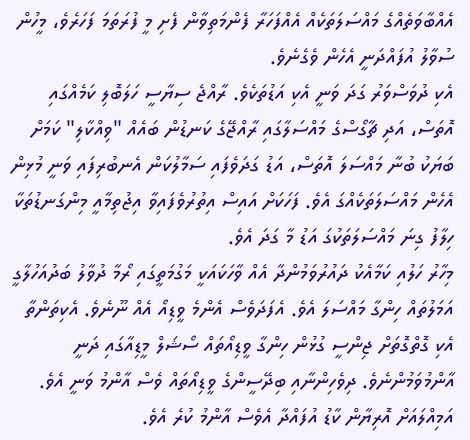އެއްބާވަތެއްގެ މައްސަލަތަކެއް އެއްފަހަރާ ފެންމަތިވާން ފެށި މީ ފުރަތަމަ ފަހަރެވެ، މީހުން ސުވާލު އުފައްދަނީ އެހެން ވެގެނެވެ.
އެކި ދުވަސްވަރު ގަދަ ވަނީ އެކި އަޑުތަކެވެ. ރާއްޖެ ސިޔާސީ ހަލަބޮލި ކަމެއްގައި އޮތަސް، އަދި ޗާގޯސްގެ މައްސަލާގައި ރާއްޖޭގެ ކަނޑުން ބައެއް "ވިއްކާލި" ކަމަށް ބަޔަކު ބުނާ މައްސަލަ އޮތަސް، އަޑު ގަދަވެފައި ސަމާލުކަން އެނބުރިފައި ވަނީ މުޅިން އެހެން މައްސަލަތަކެއްގަ އެވެ. ފަހަކަށް އައިސް އިތުރުވެފައިވާ އިޖުތިމާއީ މިންގަނޑުތަކާ ހިލާފު ގިނަ މައްސަލަތަކުގަ އަޑު މާ ގަދަ އެވެ.
މިހާރު ހަލުއި ކަމާއެކު ދައުރުވަމުންދާ އެއް ވާހަކައަކީ މަގުމަތީގައި ރޯމާ ދުވާލު ބަދުއަހުލާގީ އަމަލުތައް ހިންގާ މައްސަލަ އެވެ. އެފަދަވެސް އެންމެ ވީޑިއޯ އެއް ނޫނެވެ. އެކިތަންތާ އެކި ގޮތްގޮތަށް ޖިންސީ ގުޅުން ހިންގާ ވީޑިއޯތައް ސޯޝަލް މީޑިއާގައި ދަނީ އާންމުވަމުންނެވެ. ދިވެހިންނާއި ބިދޭސީންގެ ވީޑިއޯތައް ވެސް އާންމު ވަނީ އެވެ. އަމިއްލައަށް އޮރިޔާން ކާޑު އުފައްދާ އެވެސް އާންމު ކުރެ އެވެ.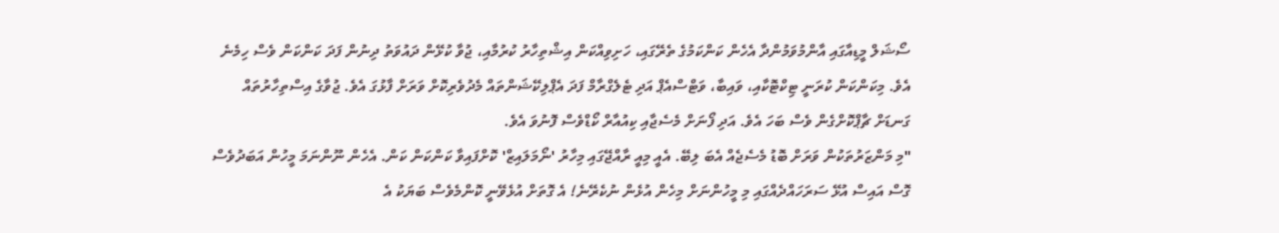ސޯޝަލް މީޑިއާގައި އާންމުވަމުންދާ އެހެން ކަންކަމުގެ ތެރޭގައި، ހަށިވިއްކަން އިޝްތިހާރު ކުރުމާއި، ޖުވާ ކުޅޭން ދައުވަތު ދިނުން ފަދަ ކަންކަން ވެސް ހިމެނެ އެވެ. މިކަންކަން ކުރަނީ ޓިކްޓޮކާއި، ވައިބާ، ވަޓްސްއެޕް އަދި ޓެލެގްރާމް ފަދަ އެޕްލިކޭޝަންތައް މެދުވެރިކޮށް ވަރަށް ފާޅުގަ އެވެ. ޖުވާގެ އިސްތިހާރުތައް ގަނޑަށް ޗާޕްކޮށްގެން ވެސް ބަހަ އެވެ. އަދި ފޯނަށް މެސެޖާއި ކިއުއާރް ކޯޑްވެސް ފޮނުވަ އެވެ.
"މި މަންޒަރުތަކުން ވަރަށް ބޮޑު މެސެޖެއް އެބަ ލިބޭ. އެއީ މިއީ ރާއްޖޭގައި މިހާރު 'ނޯމަލައިޒް' ކޮށްފައިވާ ކަންކަން ކަން. އެހެން ނޫންނަމަ މީހުން އަބަދުވެސް ގޮސް އައިސް އުޅޭ ސަރަހައްދެއްގައި މި މީހުންނަށް މިހެން އުޅެން ނުކެރޭނެ! އެ ގޮތަށް އުޅެވޭނީ ކޮންމެވެސް ބަޔަކު އެ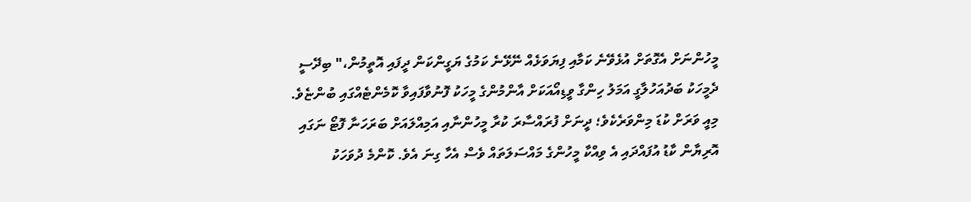މީހުންނަށް އެގޮތަށް އުޅެވޭނެ ކަމާއި ފިޔަވަޅެއް ނޭޅޭނެ ކަމުގެ ޔަގީންކަން ދީފައި އޮތީމުން،" ބިދޭސީ ދެމީހަކު ބަދުއަހުލާގީ އަމަލު ހިންގާ ވީޑިއޯއަކަށް އާންމުންގެ މީހަކު ފޮނުވާފައިވާ ކޮމެންޓެއްގައި ބުންޏެވެ.
މިއީ ވަރަށް ކުޑަ މިންވަރެކެވެ؛ ދީނަށް ފުރައްސާރަ ކުރާ މީހުންނާއި އަމިއްލައަށް ބަރަހަނާ ފޮޓޯ ނަގައި އޮރިޔާން ކާޑު އުފައްދައި އެ ވިއްކާ މީހުންގެ މައްސަލަތައް ވެސް އެހާ ގިނަ އެވެ. ކޮންމެ ދުވަހަކު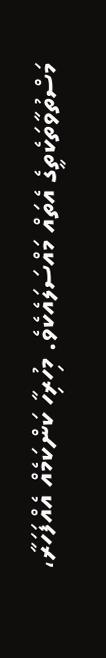މަސްތުވާތަކެތީގެ އެތައް މައްސަލައެކެވެ. މިހުރިހާ ކަންކަމެއް އެއްފަހަރާ،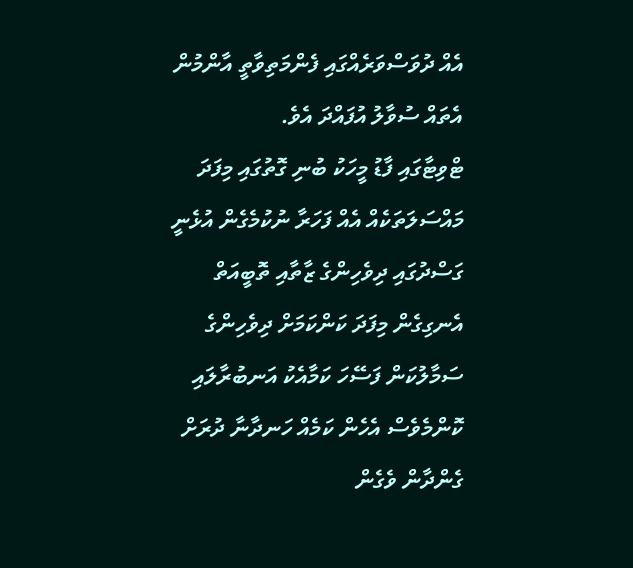އެއް ދުވަސްވަރެއްގައި ފެންމަތިވާތީ އާންމުން އެތައް ސުވާލު އުފައްދަ އެވެ.
ޓްވިޓާގައި ފާޑު މީހަކު ބުނި ގޮތުގައި މިފަދަ މައްސަލަތަކެއް އެއް ފަހަރާ ނުކުމެގެން އުޅެނީ ގަސްދުގައި ދިވެހިންގެ ޒާތާއި ތޮބީއަތް އެނގިގެން މިފަދަ ކަންކަމަށް ދިވެހިންގެ ސަމާލުކަން ފަސޭހަ ކަމާއެކު އަނބުރާލައި ކޮންމެވެސް އެހެން ކަމެއް ހަނދާނާ ދުރަށް ގެންދާން ވެގެން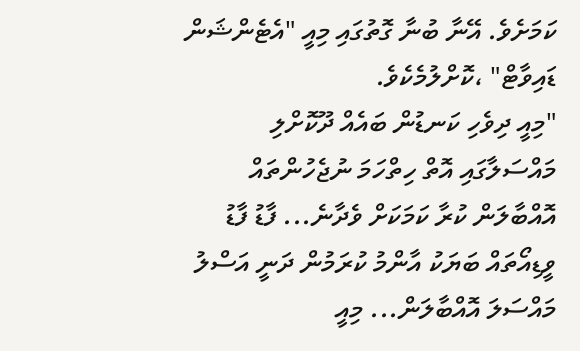ކަމަށެވެ. އޭނާ ބުނާ ގޮތުގައި މިއީ "އެޓެންޝަން ޑައިވާޓް" ،ކޮށްލުމެކެވެ.
"މިއީ ދިވެހި ކަނޑުން ބައެއް ދޫކޮށްލި މައްސަލާގައި އޮތް ހިތްހަމަ ނުޖެހުންތައް އޮއްބާލަން ކުރާ ކަމަކަށް ވެދާނެ... ފާޑު ފާޑު ވީޑިއޯތައް ބަޔަކު އާންމު ކުރަމުން ދަނީ އަސްލު މައްސަލަ އޮއްބާލަން... މިއީ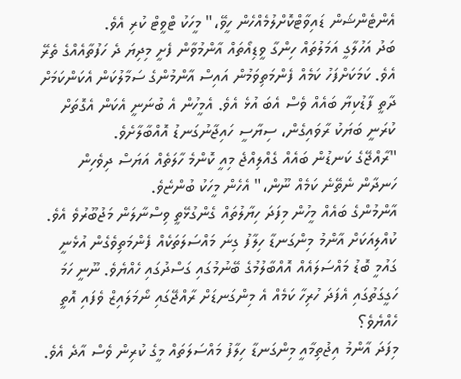އެންޓެންޝަން ޑައިވާޓްކޮށްލުމެއްހެން ހީވޭ،" މީހަކު ޓްވީޓް ކުރި އެވެ.
ބަދު އަހުލާގީ އަމަލުތައް ހިންގާ ވީޑިއޯތައް އާންމުވާން ފެށީ މިދިޔަ ދެ ހަފުތާއެއްގެ ތެރޭ އެވެ. ކަމަކަށްފަހު ކަމެއް ފެންމަތިވަމުން އައިސް އާންމުންގެ ސަމާލުކަން އެކަންކަމަށް ދާތީ ފާޑުކިޔާ ބައެއް ވެސް އެބަ އުޅެ އެވެ. އެމީހުން އެ ބުނަނީ އެކަން އެގޮތަށް ކުރަނީ ބަޔަކު ރާވައިގެން، ސިޔާސީ ހައިޖާނުގަނޑު އޮއްބާލާށެވެ.
"ރާއްޖޭގެ ކަނޑުން ބައެއް ގެއްލިއްޖެ މިއީ ކޮންމެ ހާލަތެއް އަޔަސް ދިވެހިން ހަނދާން ނެތޭނެ ކަމެއް ނޫން،" އެހެން މީހަކު ބުންޏެވެ.
އާންމުންގެ ބައެއް މީހުން މިފަދަ ހިޔާލުތައް ގެންގުޅޭތީ ވިސްނާލަން މަޖުބޫރުވެ އެވެ. ކުއްލިއަކަށް އާންމު މިންގަނޑާ ހިލާފު ގިނަ މައްސަލަތަކެއް ފެންމަތިވެގެން އުޅެނީ ގައުމީ ބޮޑު މައްސަލައެއް އޮއްބާލުމުގެ ބޭނުމުގައި ގަސްދުގައި ހެއްޔެވެ. ނޫނީ ހަމަ ހަގީގަތުގައި އެފަދަ ހުރިހާ ކަމެއް އެ މިންގަނޑަށް ރާއްޖޭގައި ނޯމަލައިޒް ވެފައި އޮތީ ހެއްޔެވެ؟
މިފަދަ އާންމު އިޖުތިމާއީ މިންގަނޑާ ހިލާފު މައްސަލަތައް މީގެ ކުރިން ވެސް އާދެ އެވެ.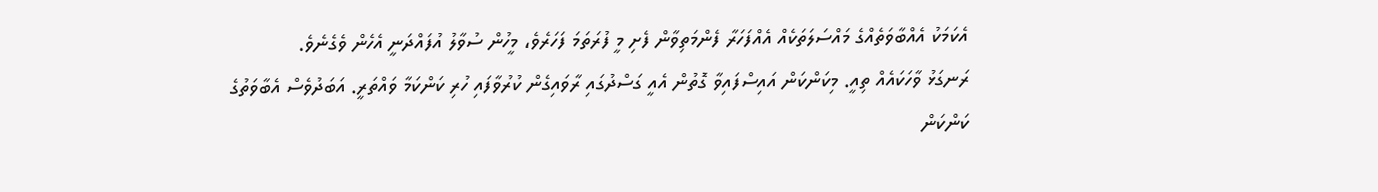އެކަމަކު އެއްބާވަތެއްގެ މައްސަލަތަކެއް އެއްފަހަރާ ފެންމަތިވާން ފެށި މީ ފުރަތަމަ ފަހަރެވެ، މީހުން ސުވާލު އުފައްދަނީ އެހެން ވެގެނެވެ.
ރަނގަޅު ވާހަކައެއް ތިއީ. މިކަންކަން އައިސްފައިވާ ގޮތުން އެއީ ގަސްދުގައި ރާވައިގެން ކުރުވާފައި ހުރި ކަންކަމާ ވައްތަރީ. އަބަދުވެސް އެބާވަތުގެ ކަންކަން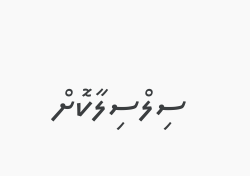ސިލްސިލާކޮށް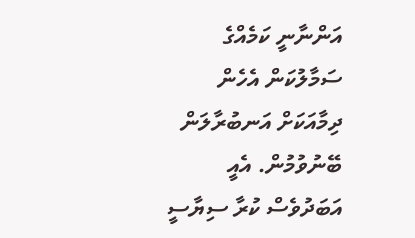އަންނާނީ ކަމެއްގެ ސަމާލުކަން އެހެން ދިމާއަކަށް އަނބުރާލަން ބޭނުވުމުން. އެއީ އަބަދުވެސް ކުރާ ސިޔާސީ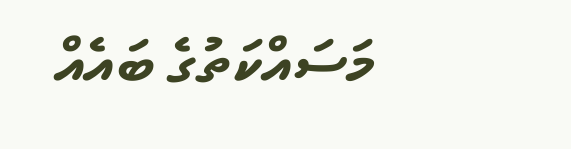މަސައްކަތުގެ ބައެއް